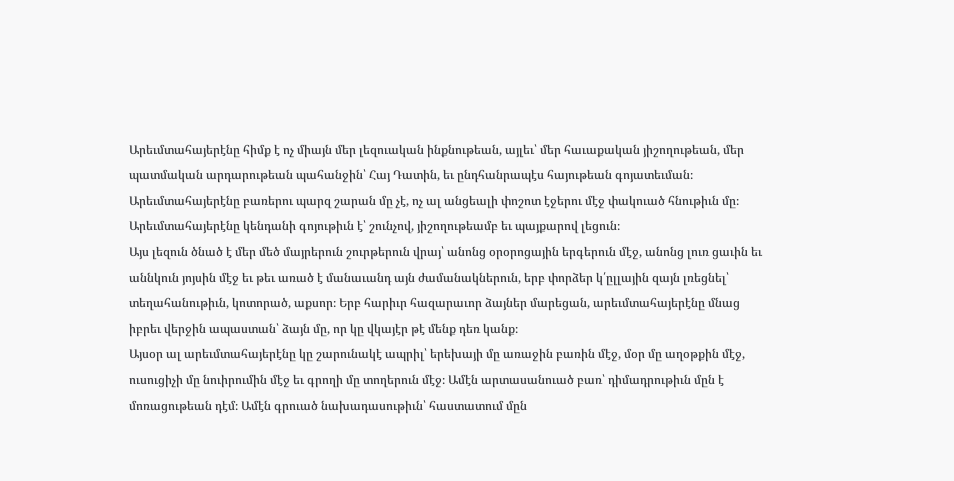Արեւմտահայերէնը հիմք է ոչ միայն մեր լեզուական ինքնութեան, այլեւ՝ մեր հաւաքական յիշողութեան, մեր պատմական արդարութեան պահանջին՝ Հայ Դատին, եւ ընդհանրապէս հայութեան գոյատեւման։ Արեւմտահայերէնը բառերու պարզ շարան մը չէ, ոչ ալ անցեալի փոշոտ էջերու մէջ փակուած հնութիւն մը։ Արեւմտահայերէնը կենդանի գոյութիւն է՝ շունչով, յիշողութեամբ եւ պայքարով լեցուն։
Այս լեզուն ծնած է մեր մեծ մայրերուն շուրթերուն վրայ՝ անոնց օրօրոցային երգերուն մէջ, անոնց լուռ ցաւին եւ աննկուն յոյսին մէջ եւ թեւ առած է մանաւանդ այն ժամանակներուն, երբ փորձեր կ՛ըլլային զայն լռեցնել՝ տեղահանութիւն, կոտորած, աքսոր։ Երբ հարիւր հազարաւոր ձայներ մարեցան, արեւմտահայերէնը մնաց իբրեւ վերջին ապաստան՝ ձայն մը, որ կը վկայէր թէ մենք դեռ կանք։
Այսօր ալ արեւմտահայերէնը կը շարունակէ ապրիլ՝ երեխայի մը առաջին բառին մէջ, մօր մը աղօթքին մէջ, ուսուցիչի մը նուիրումին մէջ եւ գրողի մը տողերուն մէջ։ Ամէն արտասանուած բառ՝ դիմադրութիւն մըն է մոռացութեան դէմ։ Ամէն գրուած նախադասութիւն՝ հաստատում մըն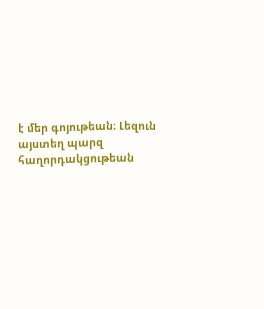է մեր գոյութեան։ Լեզուն այստեղ պարզ հաղորդակցութեան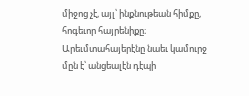միջոց չէ, այլ՝ ինքնութեան հիմքը, հոգեւոր հայրենիքը։
Արեւմտահայերէնը նաեւ կամուրջ մըն է՝ անցեալէն դէպի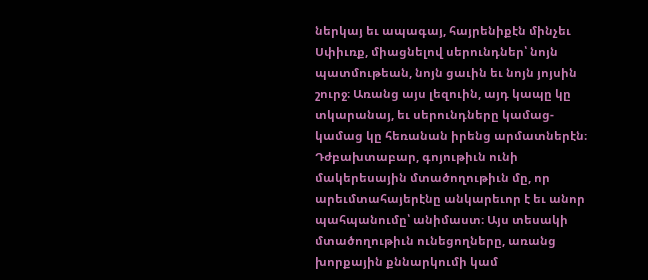ներկայ եւ ապագայ, հայրենիքէն մինչեւ Սփիւռք, միացնելով սերունդներ՝ նոյն պատմութեան, նոյն ցաւին եւ նոյն յոյսին շուրջ։ Առանց այս լեզուին, այդ կապը կը տկարանայ, եւ սերունդները կամաց-կամաց կը հեռանան իրենց արմատներէն։
Դժբախտաբար, գոյութիւն ունի մակերեսային մտածողութիւն մը, որ արեւմտահայերէնը անկարեւոր է եւ անոր պահպանումը՝ անիմաստ։ Այս տեսակի մտածողութիւն ունեցողները, առանց խորքային քննարկումի կամ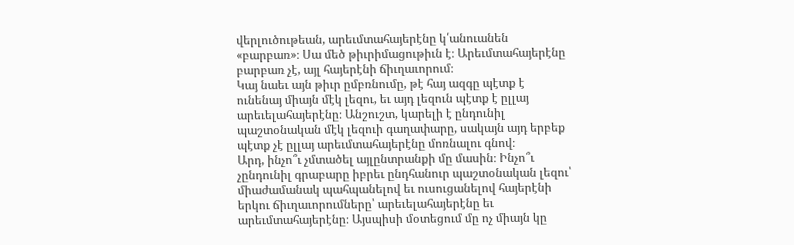վերլուծութեան, արեւմտահայերէնը կ՛անուանեն «բարբառ»։ Սա մեծ թիւրիմացութիւն է։ Արեւմտահայերէնը բարբառ չէ, այլ հայերէնի ճիւղաւորում։
Կայ նաեւ այն թիւր ըմբռնումը, թէ հայ ազգը պէտք է ունենայ միայն մէկ լեզու, եւ այդ լեզուն պէտք է ըլլայ արեւելահայերէնը։ Անշուշտ, կարելի է ընդունիլ պաշտօնական մէկ լեզուի գաղափարը, սակայն այդ երբեք պէտք չէ ըլլայ արեւմտահայերէնը մոռնալու գնով։
Արդ, ինչո՞ւ չմտածել այլընտրանքի մը մասին։ Ինչո՞ւ չընդունիլ գրաբարը իբրեւ ընդհանուր պաշտօնական լեզու՝ միաժամանակ պահպանելով եւ ուսուցանելով հայերէնի երկու ճիւղաւորումները՝ արեւելահայերէնը եւ արեւմտահայերէնը։ Այսպիսի մօտեցում մը ոչ միայն կը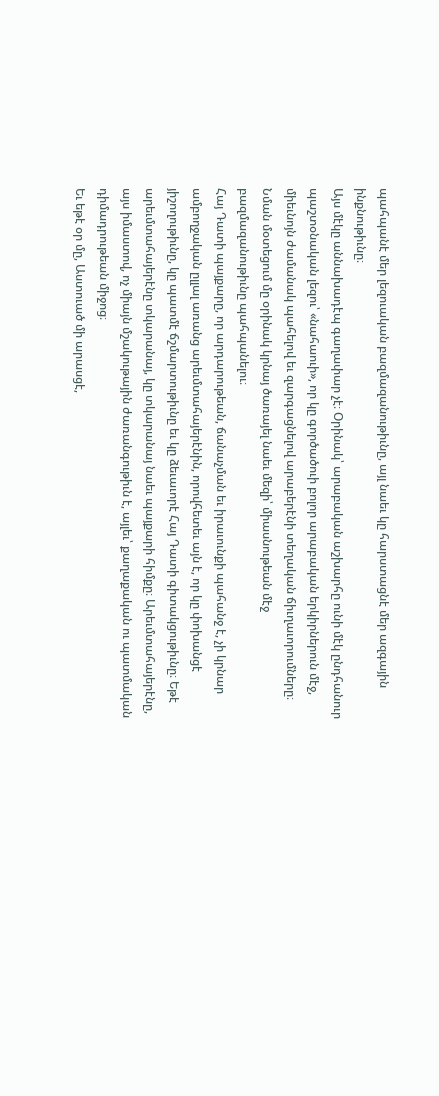պահպանէ մեր լեզուական բազմազանութիւնը, այլ նաեւ կը հարստացնէ մեր ազգային ինքնութիւնը։
Այս մէկը աննախադէպ գաղափար չէ։ Օրինակ՝ արաբական աշխարհը ունի մէկ ընդհանուր պաշտօնական լեզու՝ «նահաուի», որ կը գործածուի բոլոր արաբական երկիրներուն մէջ, միեւնոյն ժամանակ պահելով եւ զարգացնելով արաբերէնի տեղական ճիւղաւորումները։ Նման մօտեցում մը օրինակ կրնայ ծառայել նաեւ մեզի՝ միասնութեան մէջ բազմազանութիւնը պահպանելու։
Հայ Դատի պայքարը, որ արդարութեան, ճանաչման եւ իրաւունքի պահանջ է, չի կրնար ամբողջական ըլլալ առանց արեւմտահայերէնին, որովհետեւ այն է, որ կը փոխանցէ յիշողութիւնը, կը պատմէ ճշմարտութիւնը եւ կը ձեւաւորէ Հայ Դատի գիտակցութիւնը։ Եթէ արեւմտահայերէնը տկարանայ, կը տկարանայ նաեւ պայքարի հիմքը։ Արեւմտահայերէնը, այս իմաստով, ոչ միայն մշակութային ժառանգութիւն է, այլեւ՝ քաղաքական ու պատմական դիմադրութեան միջոց։
Եւ եթէ օր մը, Աստուած մի արասցէ,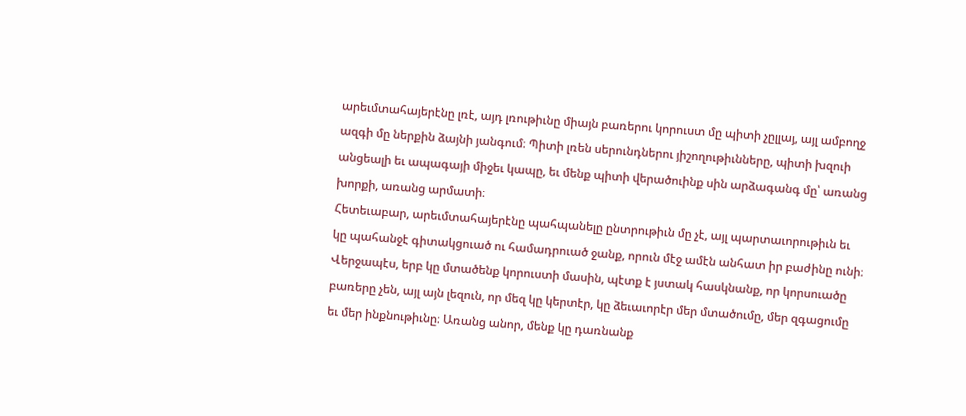արեւմտահայերէնը լռէ, այդ լռութիւնը միայն բառերու կորուստ մը պիտի չըլլայ, այլ ամբողջ ազգի մը ներքին ձայնի յանգում։ Պիտի լռեն սերունդներու յիշողութիւնները, պիտի խզուի անցեալի եւ ապագայի միջեւ կապը, եւ մենք պիտի վերածուինք սին արձագանգ մը՝ առանց խորքի, առանց արմատի։
Հետեւաբար, արեւմտահայերէնը պահպանելը ընտրութիւն մը չէ, այլ պարտաւորութիւն եւ կը պահանջէ գիտակցուած ու համադրուած ջանք, որուն մէջ ամէն անհատ իր բաժինը ունի։
Վերջապէս, երբ կը մտածենք կորուստի մասին, պէտք է յստակ հասկնանք, որ կորսուածը բառերը չեն, այլ այն լեզուն, որ մեզ կը կերտէր, կը ձեւաւորէր մեր մտածումը, մեր զգացումը եւ մեր ինքնութիւնը։ Առանց անոր, մենք կը դառնանք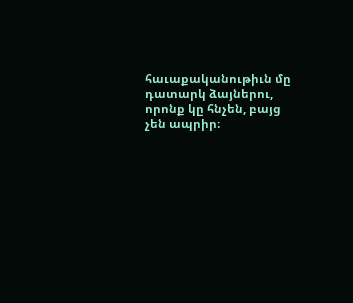հաւաքականութիւն մը դատարկ ձայներու, որոնք կը հնչեն, բայց չեն ապրիր։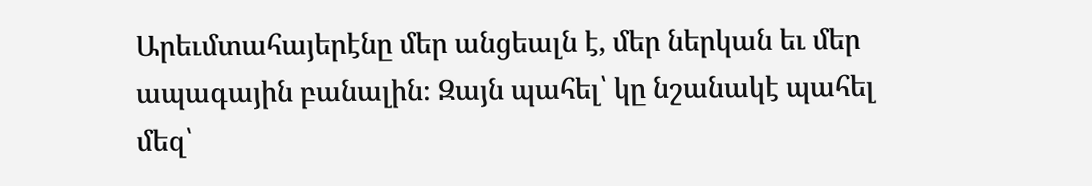Արեւմտահայերէնը մեր անցեալն է, մեր ներկան եւ մեր ապագային բանալին։ Զայն պահել՝ կը նշանակէ պահել մեզ՝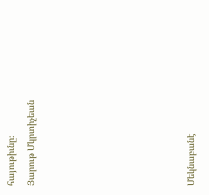հայութիւնը։
Յարութ Մկրտիչեան







Մեկնաբանէ